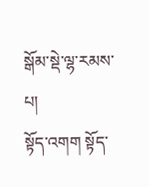སྒོམ་སྡེ་ལྷ་རམས་པ།
སྟོད་འགག སྟོད་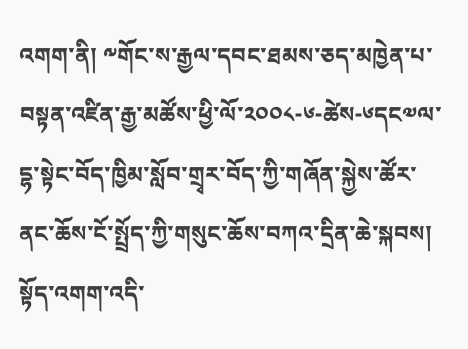འགག་ནི། ༸གོང་ས་རྒྱལ་དབང་ཐམས་ཅད་མཁྱེན་པ་བསྟན་འཛིན་རྒྱ་མཚོས་ཕྱི་ལོ་༢༠༠༨-༦-ཚེས-༦དང༧ལ་དྷ་སྟེང་བོད་ཁྱིམ་སློབ་གྲྭར་བོད་ཀྱི་གཞོན་སྐྱེས་ཚོར་ནང་ཆོས་ངོ་སྤྲོད་ཀྱི་གསུང་ཆོས་བཀའ་དྲིན་ཆེ་སྐབས། སྟོད་འགག་འདི་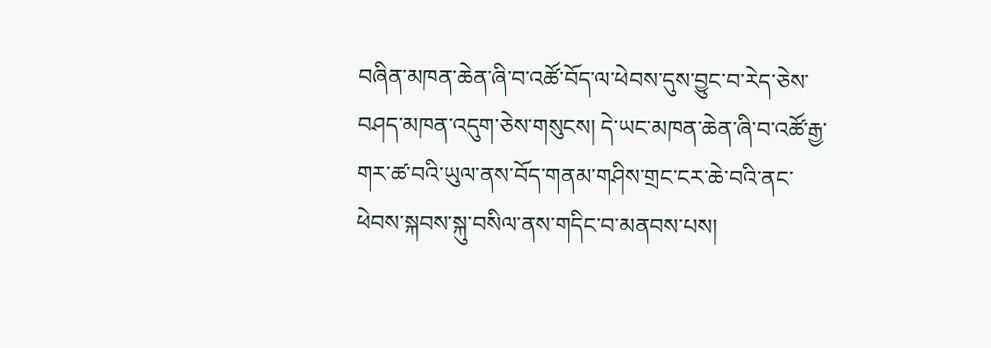བཞིན་མཁན་ཆེན་ཞི་བ་འཚོ་བོད་ལ་ཕེབས་དུས་བྱུང་བ་རེད་ཅེས་བཤད་མཁན་འདུག་ཅེས་གསུངས། དེ་ཡང་མཁན་ཆེན་ཞི་བ་འཚོ་རྒྱ་གར་ཚ་བའི་ཡུལ་ནས་བོད་གནམ་གཤིས་གྲང་ངར་ཆེ་བའི་ནང་ཕེབས་སྐབས་སྐུ་བསིལ་ནས་གདིང་བ་མནབས་པས།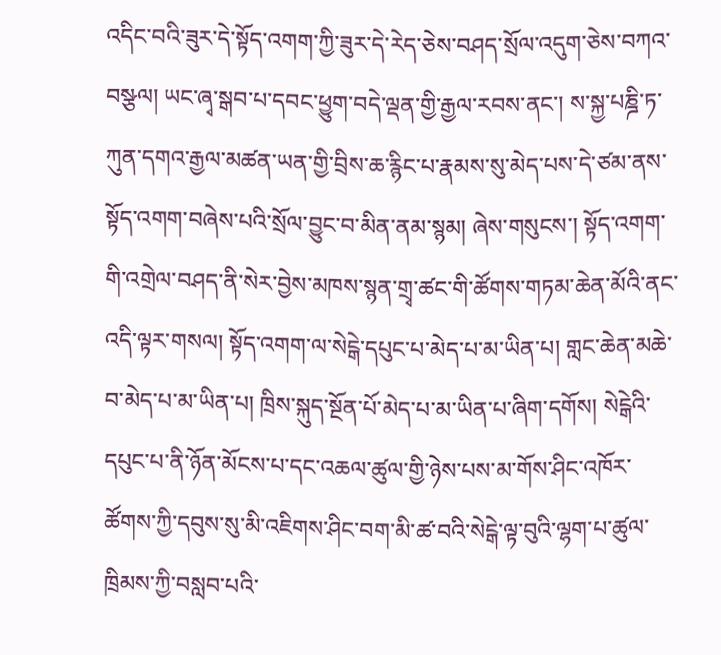འདིང་བའི་ཟུར་དེ་སྟོད་འགག་ཀྱི་ཟུར་དེ་རེད་ཅེས་བཤད་སྲོལ་འདུག་ཅེས་བཀའ་བསྩལ། ཡང་ཞྭ་སྒབ་པ་དབང་ཕྱུག་བདེ་ལྡན་གྱི་རྒྱལ་རབས་ནང་། ས་སྐྱ་པཎྜི་ཏ་ཀུན་དགའ་རྒྱལ་མཚན་ཡན་གྱི་བྲིས་ཆ་རྙིང་པ་རྣམས་སུ་མེད་པས་དེ་ཙམ་ནས་སྟོད་འགག་བཞེས་པའི་སྲོལ་བྱུང་བ་མིན་ནམ་སྙམ། ཞེས་གསུངས་། སྟོད་འགག་གི་འགྲེལ་བཤད་ནི་སེར་བྱེས་མཁས་སྙན་གྲྭ་ཚང་གི་ཚོགས་གཏམ་ཆེན་མོའི་ནང་འདི་ལྟར་གསལ། སྟོད་འགག་ལ་སེངྒེ་དཔུང་པ་མེད་པ་མ་ཡིན་པ། གླང་ཆེན་མཆེ་བ་མེད་པ་མ་ཡིན་པ། ཁྲིས་སྐུད་སྔོན་པོ་མེད་པ་མ་ཡིན་པ་ཞིག་དགོས། སེངྒེའི་དཔུང་པ་ནི་ཉོན་མོངས་པ་དང་འཆལ་ཚུལ་གྱི་ཉེས་པས་མ་གོས་ཤིང་འཁོར་ཚོགས་ཀྱི་དབུས་སུ་མི་འཇིགས་ཤིང་བག་མི་ཚ་བའི་སེངྒེ་ལྟ་བུའི་ལྷག་པ་ཚུལ་ཁྲིམས་ཀྱི་བསླབ་པའི་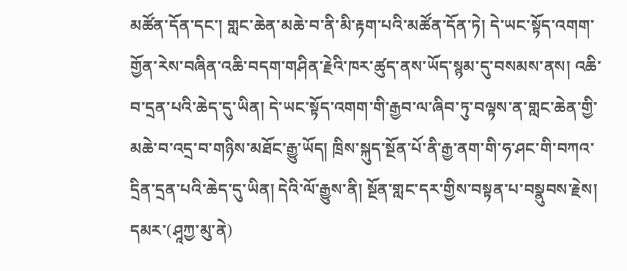མཚོན་དོན་དང་། གླང་ཆེན་མཆེ་བ་ནི་མི་རྟག་པའི་མཚོན་དོན་ཏེ། དེ་ཡང་སྟོད་འགག་གྱོན་རེས་བཞིན་འཆི་བདག་གཤིན་རྗེའི་ཁར་ཚུད་ནས་ཡོད་སྙམ་དུ་བསམས་ནས། འཆི་བ་དྲན་པའི་ཆེད་དུ་ཡིན། དེ་ཡང་སྟོད་འགག་གི་རྒྱབ་ལ་ཞིབ་ཏུ་བལྟས་ན་གླང་ཆེན་གྱི་མཆེ་བ་འདྲ་བ་གཉིས་མཐོང་རྒྱུ་ཡོད། ཁྲིས་སྐུད་སྔོན་པོ་ནི་རྒྱ་ནག་གི་ཧ་ཤང་གི་བཀའ་དྲིན་དྲན་པའི་ཆེད་དུ་ཡིན། དེའི་ལོ་རྒྱུས་ནི། སྔོན་གླང་དར་གྱིས་བསྟན་པ་བསྣུབས་རྗེས། དམར་(ཤཱཀྱ་མུ་ནེ)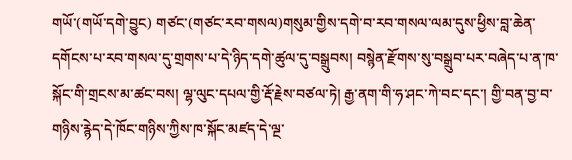གཡོ་(གཡོ་དགེ་བྱུང) གཙང་(གཙང་རབ་གསལ)གསུམ་གྱིས་དགེ་བ་རབ་གསལ་ལམ་དུས་ཕྱིས་བླ་ཆེན་དགོངས་པ་རབ་གསལ་དུ་གྲགས་པ་དེ་ཉིད་དགེ་ཚུལ་དུ་བསྒྲུབས། བསྙེན་རྫོགས་སུ་བསྒྲུབ་པར་བཞེད་པ་ན་ཁ་སྐོང་གི་གྲངས་མ་ཚང་བས། ལྷ་ལུང་དཔལ་གྱི་རྡོ་རྗེས་བཙལ་ཏེ། རྒྱ་ནག་གི་ཧ་ཤང་ཀེ་བང་དང་། གྱི་བན་བྱ་བ་གཉིས་རྙེད་དེ་ཁོང་གཉིས་ཀྱིས་ཁ་སྐོང་མཛད་དེ་ལྔ་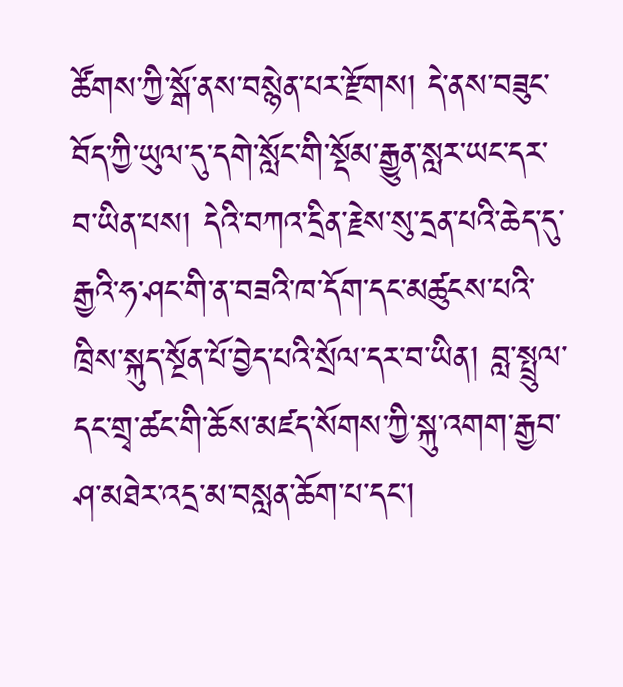ཚོགས་ཀྱི་སྒོ་ནས་བསྙེན་པར་རྫོགས། དེ་ནས་བཟུང་བོད་ཀྱི་ཡུལ་དུ་དགེ་སློང་གི་སྡོམ་རྒྱུན་སླར་ཡང་དར་བ་ཡིན་པས། དེའི་བཀའ་དྲིན་རྗེས་སུ་དྲན་པའི་ཆེད་དུ་རྒྱའི་ཧ་ཤང་གི་ན་བཟའི་ཁ་དོག་དང་མཚུངས་པའི་ཁྲིས་སྐུད་སྔོན་པོ་བྱེད་པའི་སྲོལ་དར་བ་ཡིན། བླ་སྤྲུལ་དང་གྲྭ་ཚང་གི་ཆོས་མཛད་སོགས་ཀྱི་སྐུ་འགག་རྒྱབ་ཤ་མཐེར་འདྲ་མ་བསླན་ཆོག་པ་དང་།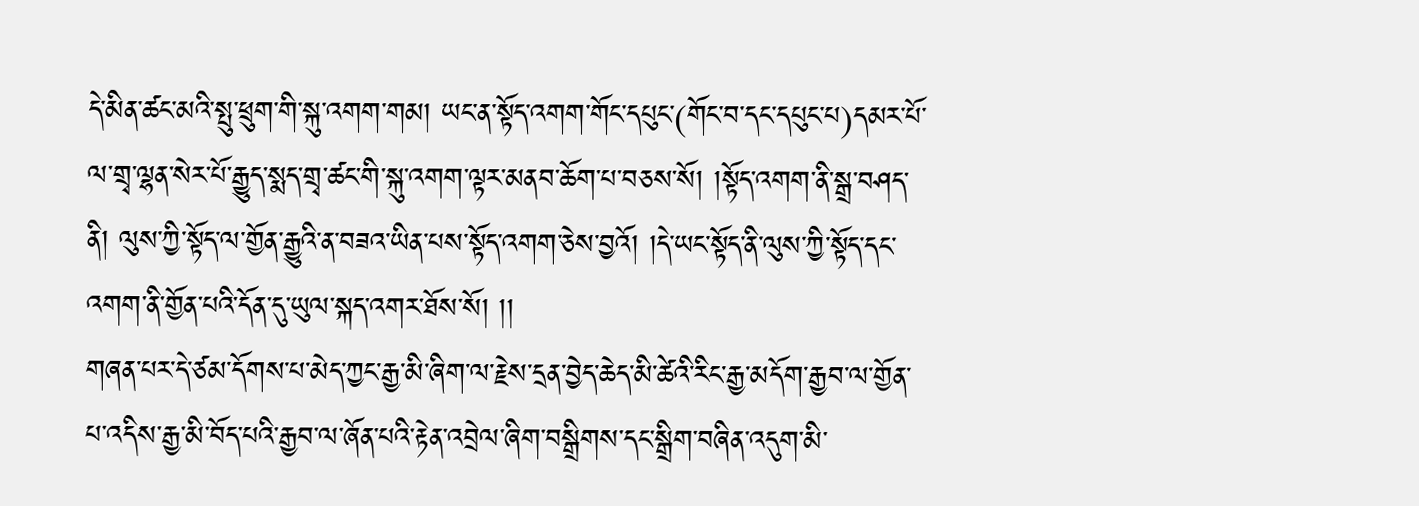དེ་མིན་ཚང་མའི་སྤུ་ཕྲུག་གི་སྐུ་འགག་གམ། ཡང་ན་སྟོད་འགག་གོང་དཔུང་(གོང་བ་དང་དཔུང་པ)དམར་པོ་ལ་གྲྭ་ལྷན་སེར་པོ་རྒྱུད་སྨད་གྲྭ་ཚང་གི་སྐུ་འགག་ལྟར་མནབ་ཆོག་པ་བཅས་སོ། །སྟོད་འགག་ནི་སྒྲ་བཤད་ནི། ལུས་ཀྱི་སྟོད་ལ་གྱོན་རྒྱུའི་ན་བཟའ་ཡིན་པས་སྟོད་འགག་ཅེས་བྱའོ། །དེ་ཡང་སྟོད་ནི་ལུས་ཀྱི་སྟོད་དང་འགག་ནི་གྱོན་པའི་དོན་དུ་ཡུལ་སྐད་འགར་ཐོས་སོ། །།
གཞན་པར་དེ་ཙམ་དོགས་པ་མེད་ཀྱང་རྒྱ་མི་ཞིག་ལ་རྗེས་དྲན་བྱེད་ཆེད་མི་ཚེའི་རིང་རྒྱ་མདོག་རྒྱབ་ལ་གྱོན་པ་འདིས་རྒྱ་མི་བོད་པའི་རྒྱབ་ལ་ཞོན་པའི་རྟེན་འབྲེལ་ཞིག་བསྒྲིགས་དང་སྒྲིག་བཞིན་འདུག་མི་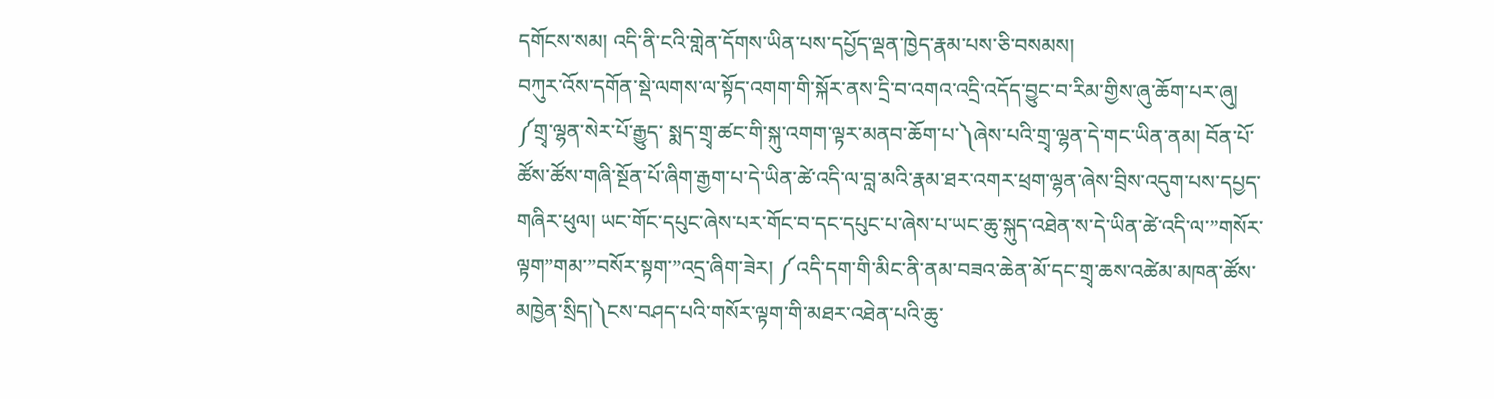དགོངས་སམ། འདི་ནི་ངའི་གླེན་དོགས་ཡིན་པས་དཔྱོད་ལྡན་ཁྱེད་རྣམ་པས་ཅི་བསམས།
བཀུར་འོས་དགོན་སྡེ་ལགས་ལ་སྟོད་འགག་གི་སྐོར་ནས་དྲི་བ་འགའ་འདྲི་འདོད་བྱུང་བ་རིམ་གྱིས་ཞུ་ཆོག་པར་ཞུ། ༼གྲྭ་ལྷན་སེར་པོ་རྒྱུད་ སྨད་གྲྭ་ཚང་གི་སྐུ་འགག་ལྟར་མནབ་ཆོག་པ་༽ཞེས་པའི་གྲྭ་ལྷན་དེ་གང་ཡིན་ནམ། བོན་པོ་ཚོས་ཚོས་གཞི་སྔོན་པོ་ཞིག་རྒྱག་པ་དེ་ཡིན་ཚེ་འདི་ལ་བླ་མའི་རྣམ་ཐར་འགར་ཕྲག་ལྷན་ཞེས་བྲིས་འདུག་པས་དཔྱད་གཞིར་ཕུལ། ཡང་གོང་དཔུང་ཞེས་པར་གོང་བ་དང་དཔུང་པ་ཞེས་པ་ཡང་ཆུ་སྐུད་འཐེན་ས་དེ་ཡིན་ཚེ་འདི་ལ་”གསོར་ལྟག”གམ་”བསོར་སྟག་”འདྲ་ཞིག་ཟེར། ༼འདི་དག་གི་མིང་ནི་ནམ་བཟའ་ཆེན་མོ་དང་གྲྭ་ཆས་འཚེམ་མཁན་ཚོས་མཁྱེན་སྲིད།༽ངས་བཤད་པའི་གསོར་ལྟག་གི་མཐར་འཐེན་པའི་ཆུ་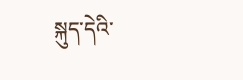སྐུད་དེའི་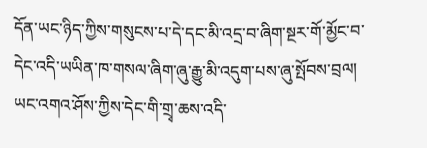དོན་ཡང་ཉིད་ཀྱིས་གསུངས་པ་དེ་དང་མི་འདྲ་བ་ཞིག་སྔར་གོ་མྱོང་བ་དེང་འདི་ཡཡིན་ཁ་གསལ་ཞིག་ཞུ་རྒྱུ་མི་འདུག་པས་ཞུ་སྤོབས་བྲལ།
ཡང་འགའ་ཤོས་ཀྱིས་དེང་གི་གྲྭ་ཆས་འདི་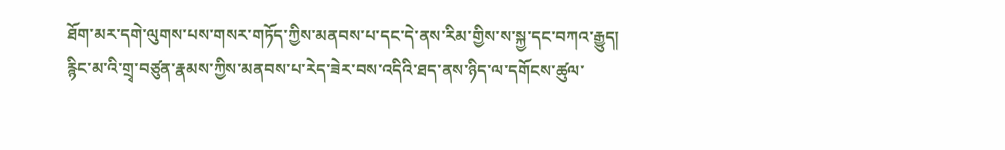ཐོག་མར་དགེ་ལུགས་པས་གསར་གཏོད་ཀྱིས་མནབས་པ་དང་དེ་ནས་རིམ་གྱིས་ས་སྐྱ་དང་བཀའ་རྒྱུད། རྙིང་མ་འི་གྲྭ་བཙུན་རྣམས་ཀྱིས་མནབས་པ་རེད་ཟེར་བས་འདིའི་ཐད་ནས་ཉིད་ལ་དགོངས་ཚུལ་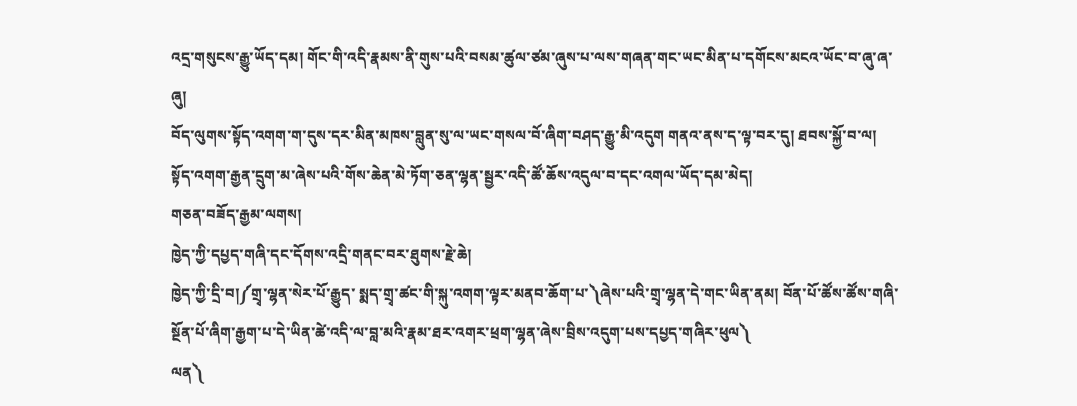འདྲ་གསུངས་རྒྱུ་ཡོད་དམ། གོང་གི་འདི་རྣམས་ནི་གུས་པའི་བསམ་ཚུལ་ཙམ་ཞུས་པ་ལས་གཞན་གང་ཡང་མིན་པ་དགོངས་མངའ་ཡོང་བ་ཞུ་ཞ་ཞུ།
བོད་ལུགས་སྟོད་འགག་ག་དུས་དར་མིན་མཁས་བླུན་སུ་ལ་ཡང་གསལ་བོ་ཞིག་བཤད་རྒྱུ་མི་འདུག གནའ་ནས་ད་ལྟ་བར་དུ། ཐབས་སྐྱོ་བ་ལ། སྟོད་འགག་རྒྱན་དྲུག་མ་ཞེས་པའི་གོས་ཆེན་མེ་ཏོག་ཅན་ལྷན་སྦྱར་འདི་ཚོ་ཆོས་འདུལ་བ་དང་འགལ་ཡོད་དམ་མེད།
གཅན་བཟོད་རྒྱམ་ལགས།
ཁྱེད་ཀྱི་དཔྱད་གཞི་དང་དོགས་འདྲི་གནང་བར་ཐུགས་རྗེ་ཆེ།
ཁྱེད་ཀྱི་དྲི་བ།༼གྲྭ་ལྷན་སེར་པོ་རྒྱུད་ སྨད་གྲྭ་ཚང་གི་སྐུ་འགག་ལྟར་མནབ་ཆོག་པ་༽ཞེས་པའི་གྲྭ་ལྷན་དེ་གང་ཡིན་ནམ། བོན་པོ་ཚོས་ཚོས་གཞི་སྔོན་པོ་ཞིག་རྒྱག་པ་དེ་ཡིན་ཚེ་འདི་ལ་བླ་མའི་རྣམ་ཐར་འགར་ཕྲག་ལྷན་ཞེས་བྲིས་འདུག་པས་དཔྱད་གཞིར་ཕུལ༽
ལན༽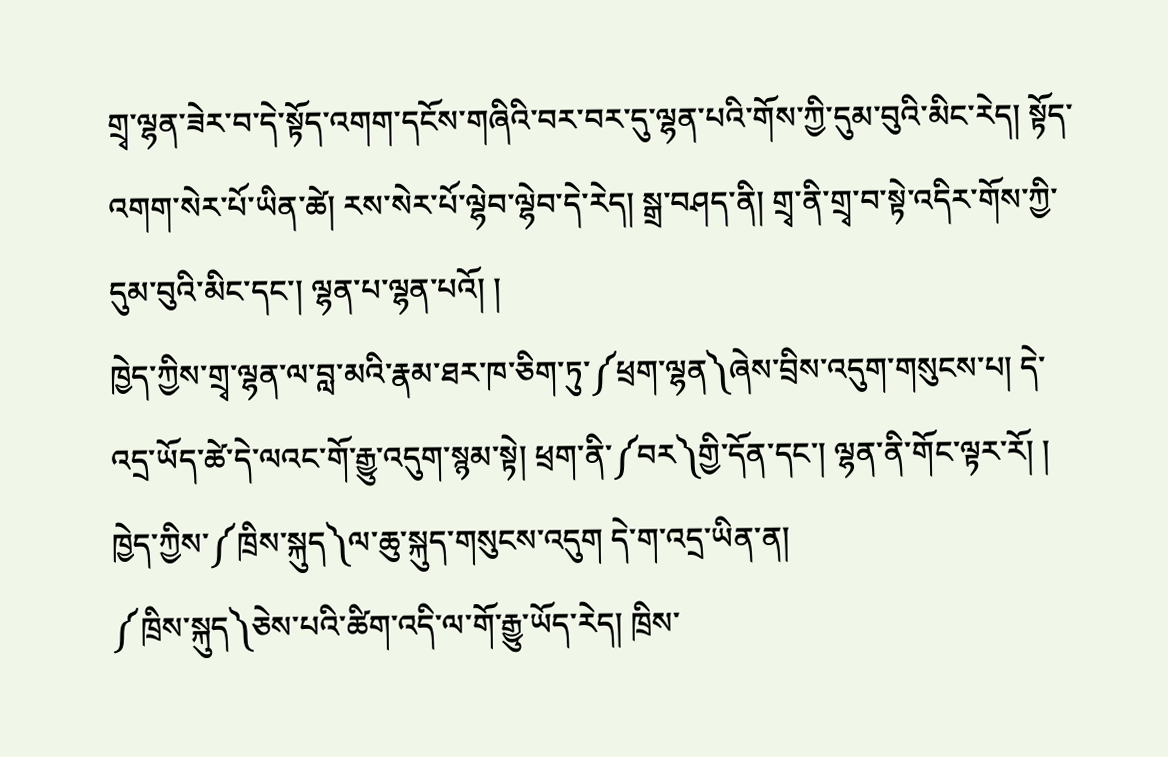གྲྭ་ལྷན་ཟེར་བ་དེ་སྟོད་འགག་དངོས་གཞིའི་བར་བར་དུ་ལྷན་པའི་གོས་ཀྱི་དུམ་བུའི་མིང་རེད། སྟོད་འགག་སེར་པོ་ཡིན་ཚེ། རས་སེར་པོ་ལྷེབ་ལྷེབ་དེ་རེད། སྒྲ་བཤད་ནི། གྲྭ་ནི་གྲྭ་བ་སྟེ་འདིར་གོས་ཀྱི་དུམ་བུའི་མིང་དང་། ལྷན་པ་ལྷན་པའོ། །
ཁྱེད་ཀྱིས་གྲྭ་ལྷན་ལ་བླ་མའི་རྣམ་ཐར་ཁ་ཅིག་ཏུ་༼ཕྲག་ལྷན༽ཞེས་བྲིས་འདུག་གསུངས་པ། དེ་འདྲ་ཡོད་ཚེ་དེ་ལའང་གོ་རྒྱུ་འདུག་སྙམ་སྟེ། ཕྲག་ནི་༼བར༽གྱི་དོན་དང་། ལྷན་ནི་གོང་ལྟར་རོ། །
ཁྱེད་ཀྱིས་༼ཁྲིས་སྐུད༽ལ་ཆུ་སྐུད་གསུངས་འདུག དེ་ག་འདྲ་ཡིན་ན།
༼ཁྲིས་སྐུད༽ཅེས་པའི་ཚིག་འདི་ལ་གོ་རྒྱུ་ཡོད་རེད། ཁྲིས་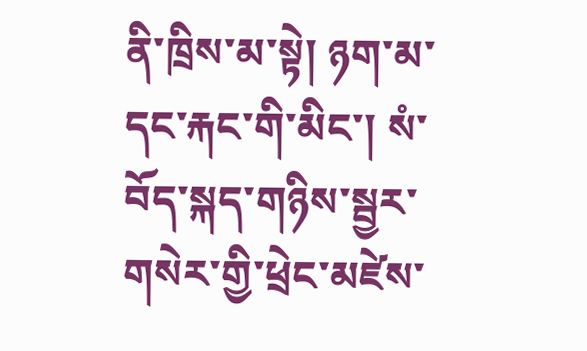ནི་ཁྲིས་མ་སྟེ། ཉག་མ་དང་རྐང་གི་མིང་། སཾ་བོད་སྐད་གཉིས་སྦྱར་གསེར་གྱི་ཕྲེང་མཛེས་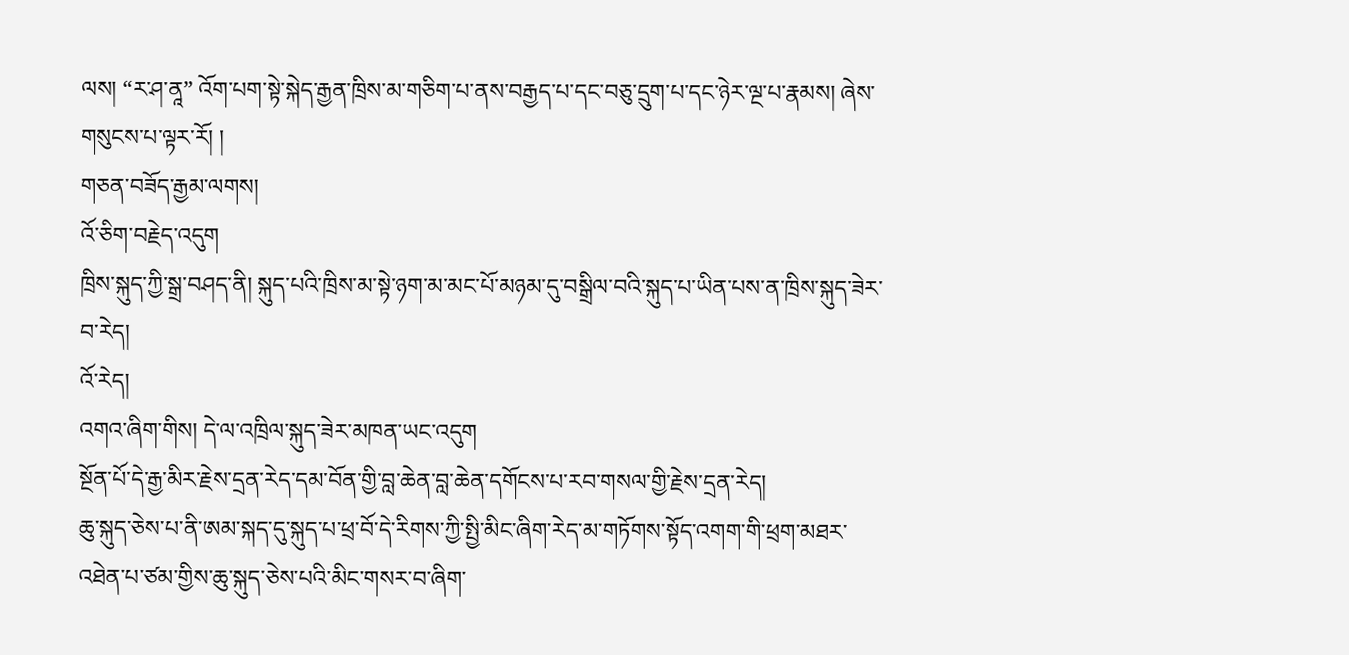ལས། “ར་ཤ་ནཱ” འོག་པག་སྟེ་སྐེད་རྒྱན་ཁྲིས་མ་གཅིག་པ་ནས་བརྒྱད་པ་དང་བཅུ་དྲུག་པ་དང་ཉེར་ལྔ་པ་རྣམས། ཞེས་གསུངས་པ་ལྟར་རོ། །
གཅན་བཟོད་རྒྱམ་ལགས།
འོ་ཅིག་བརྗེད་འདུག
ཁྲིས་སྐུད་ཀྱི་སྒྲ་བཤད་ནི། སྐུད་པའི་ཁྲིས་མ་སྟེ་ཉག་མ་མང་པོ་མཉམ་དུ་བསྒྲིལ་བའི་སྐུད་པ་ཡིན་པས་ན་ཁྲིས་སྐུད་ཟེར་བ་རེད།
འོ་རེད།
འགའ་ཞིག་གིས། དེ་ལ་འཁྲིལ་སྐུད་ཟེར་མཁན་ཡང་འདུག
སྔོན་པོ་དེ་རྒྱ་མིར་རྗེས་དྲན་རེད་དམ་བོན་གྱི་བླ་ཆེན་བླ་ཆེན་དགོངས་པ་རབ་གསལ་གྱི་རྗེས་དྲན་རེད།
ཆུ་སྐུད་ཅེས་པ་ནི་ཨམ་སྐད་དུ་སྐུད་པ་ཕྲ་བོ་དེ་རིགས་ཀྱི་སྤྱི་མིང་ཞིག་རེད་མ་གཏོགས་སྟོད་འགག་གི་ཕྲག་མཐར་འཐེན་པ་ཙམ་གྱིས་ཆུ་སྐུད་ཅེས་པའི་མིང་གསར་བ་ཞིག་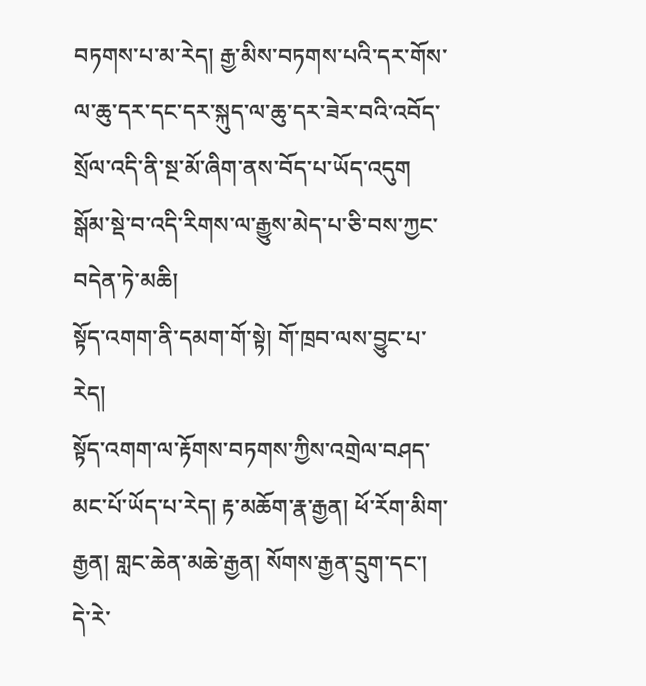བཏགས་པ་མ་རེད། རྒྱ་མིས་བཏགས་པའི་དར་གོས་ལ་ཆུ་དར་དང་དར་སྐུད་ལ་ཆུ་དར་ཟེར་བའི་འབོད་སྲོལ་འདི་ནི་སྔ་མོ་ཞིག་ནས་བོད་པ་ཡོད་འདུག སྒོམ་སྡེ་བ་འདི་རིགས་ལ་རྒྱུས་མེད་པ་ཅི་བས་ཀྱང་བདེན་ཏེ་མཆི།
སྟོད་འགག་ནི་དམག་གོ་སྟེ། གོ་ཁྲབ་ལས་བྱུང་པ་རེད།
སྟོད་འགག་ལ་རྟོགས་བཏགས་ཀྱིས་འགྲེལ་བཤད་མང་པོ་ཡོད་པ་རེད། རྟ་མཆོག་རྣ་རྒྱན། ཕོ་རོག་མིག་རྒྱན། གླང་ཆེན་མཆེ་རྒྱན། སོགས་རྒྱན་དྲུག་དང་། དེ་རེ་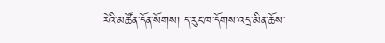རེའི་མཚོན་དོན་སོགས། ད་རུང་ཁ་དོགས་འདྲ་མིན་ཆོས་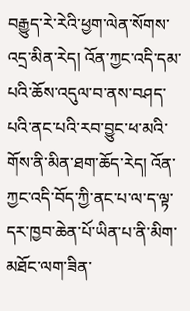བརྒྱུད་རེ་རེའི་ཕྱག་ལེན་སོགས་འདྲ་མིན་རེད། འོན་ཀྱང་འདི་དམ་པའི་ཆོས་འདུལ་བ་ནས་བཤད་པའི་ནང་པའི་རབ་བྱུང་ཕ་མའི་གོས་ནི་མིན་ཐག་ཆོད་རེད། འོན་ཀྱང་འདི་བོད་ཀྱི་ནང་པ་ལ་ད་ལྟ་དར་ཁྱབ་ཆེན་པོ་ཡིན་པ་ནི་མིག་མཐོང་ལག་ཟིན་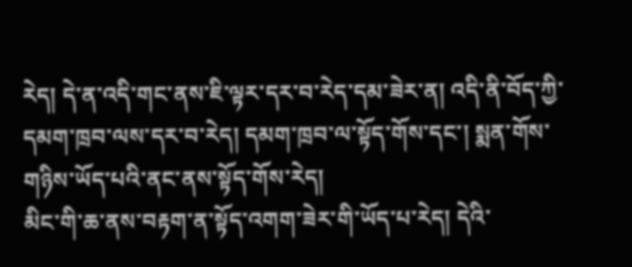རེད། དེ་ན་འདི་གང་ནས་ཇི་ལྟར་དར་བ་རེད་དམ་ཟེར་ན། འདི་ནི་བོད་ཀྱི་དམག་ཁྲབ་ལས་དར་བ་རེད། དམག་ཁྲབ་ལ་སྟོད་གོས་དང་། སྨན་གོས་གཉིས་ཡོད་པའི་ནང་ནས་སྟོད་གོས་རེད།
མིང་གི་ཆ་ནས་བརྟག་ན་སྟོད་འགག་ཟེར་གི་ཡོད་པ་རེད། དེའི་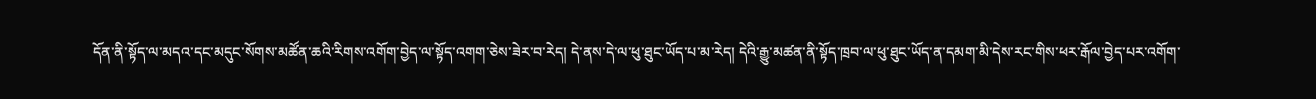དོན་ནི་སྟོད་ལ་མདའ་དང་མདུང་སོགས་མཚོན་ཆའི་རིགས་འགོག་བྱེད་ལ་སྟོད་འགག་ཅེས་ཟེར་བ་རེད། དེ་ནས་དེ་ལ་ཕུ་ཐུང་ཡོད་པ་མ་རེད། དེའི་རྒྱུ་མཚན་ནི་སྟོད་ཁྲབ་ལ་ཕུ་ཐུང་ཡོད་ན་དམག་མི་དེས་རང་གིས་ཕར་རྒོལ་བྱེད་པར་འགོག་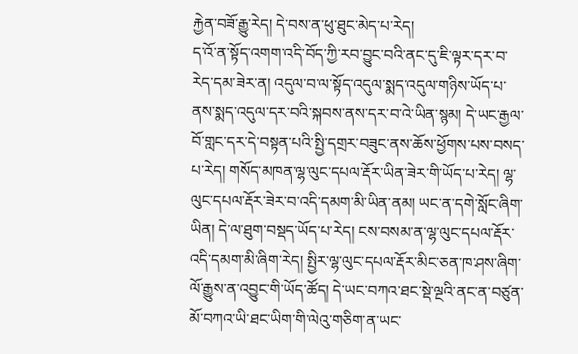རྐྱེན་བཟོ་རྒྱུ་རེད། དེ་བས་ན་ཕུ་ཐུང་མེད་པ་རེད།
ད་འོ་ན་སྟོད་འགག་འདི་བོད་ཀྱི་རབ་བྱུང་བའི་ནང་དུ་ཇི་ལྟར་དར་བ་རེད་དམ་ཟེར་ན། འདུལ་བ་ལ་སྟོད་འདུལ་སྨད་འདུལ་གཉིས་ཡོད་པ་ནས་སྨད་འདུལ་དར་བའི་སྐབས་ནས་དར་བ་འེ་ཡིན་སྙམ། དེ་ཡང་རྒྱལ་བོ་གླང་དར་དེ་བསྟན་པའི་སྤྱི་དགྲར་བཟུང་ནས་ཆོས་ཕྱོགས་པས་བསད་པ་རེད། གསོད་མཁན་ལྷ་ལུང་དཔལ་རྡོར་ཡིན་ཟེར་གི་ཡོད་པ་རེད། ལྷ་ལུང་དཔལ་རྡོར་ཟེར་བ་འདི་དམག་མི་ཡིན་ནམ། ཡང་ན་དགེ་སློང་ཞིག་ཡིན། དེ་ལ་ཐུག་བསྡད་ཡོད་པ་རེད། ངས་བསམ་ན་ལྷ་ལུང་དཔལ་རྡོར་འདི་དམག་མི་ཞིག་རེད། སྤྱིར་ལྷ་ལུང་དཔལ་རྡོར་མིང་ཅན་ཁ་ཤས་ཞིག་ལོ་རྒྱུས་ན་འབྱུང་གི་ཡོད་ཚོད། དེ་ཡང་བཀའ་ཐང་སྡེ་ལྔའི་ནང་ན་བཙུན་མོ་བཀའ་ཡི་ཐང་ཡིག་གི་ལེའུ་གཅིག་ན་ཡང་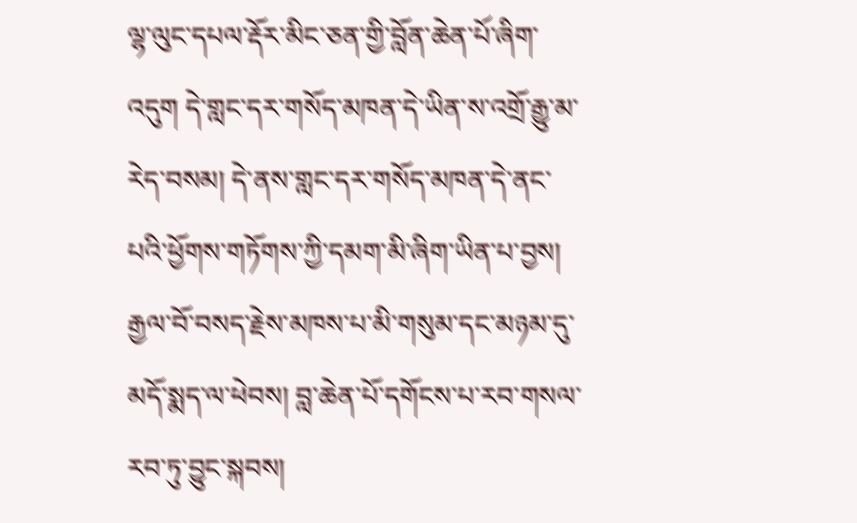ལྷ་ལུང་དཔལ་རྡོར་མིང་ཅན་གྱི་བློན་ཆེན་པོ་ཞིག་འདུག དེ་གླང་དར་གསོད་མཁན་དེ་ཡིན་ས་འགྲོ་རྒྱུ་མ་རེད་བསམ། དེ་ནས་གླང་དར་གསོད་མཁན་དེ་ནང་པའི་ཕྱོགས་གཏོགས་ཀྱི་དམག་མི་ཞིག་ཡིན་པ་བྱས། རྒྱལ་བོ་བསད་རྗེས་མཁས་པ་མི་གསུམ་དང་མཉམ་དུ་མདོ་སྨད་ལ་ཕེབས། བླ་ཆེན་པོ་དགོངས་པ་རབ་གསལ་རབ་ཏུ་བྱུང་སྐབས།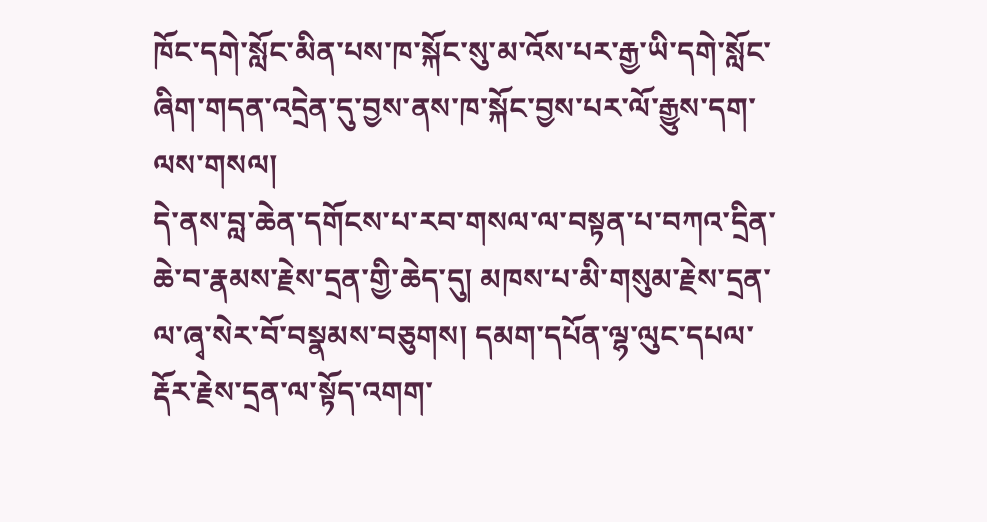ཁོང་དགེ་སློང་མིན་པས་ཁ་སྐོང་སུ་མ་འོས་པར་རྒྱ་ཡི་དགེ་སློང་ཞིག་གདན་འདྲེན་དུ་བྱས་ནས་ཁ་སྐོང་བྱས་པར་ལོ་རྒྱུས་དག་ལས་གསལ།
དེ་ནས་བླ་ཆེན་དགོངས་པ་རབ་གསལ་ལ་བསྟན་པ་བཀའ་དྲིན་ཆེ་བ་རྣམས་རྗེས་དྲན་གྱི་ཆེད་དུ། མཁས་པ་མི་གསུམ་རྗེས་དྲན་ལ་ཞྭ་སེར་བོ་བསྣམས་བཅུགས། དམག་དཔོན་ལྷ་ལུང་དཔལ་རྡོར་རྗེས་དྲན་ལ་སྟོད་འགག་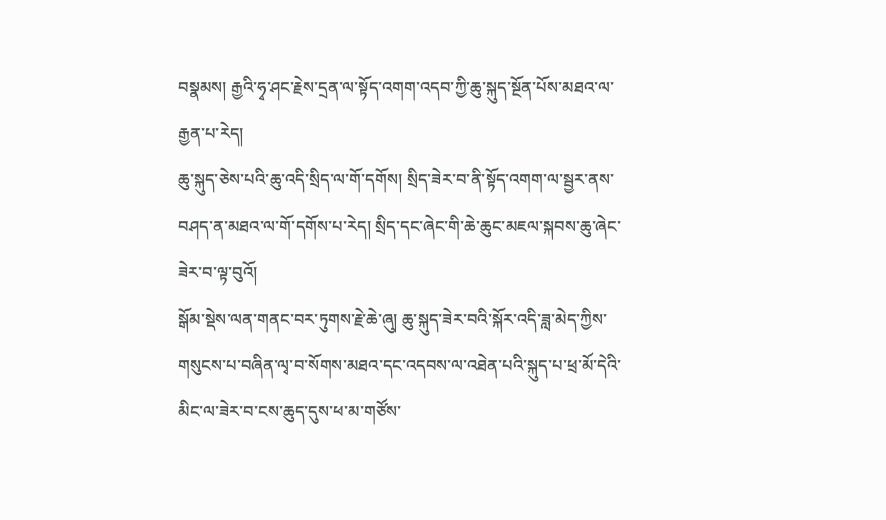བསྣམས། རྒྱའི་ཧྭ་ཤང་རྗེས་དྲན་ལ་སྟོད་འགག་འདབ་ཀྱི་ཆུ་སྐུད་སྔོན་པོས་མཐའ་ལ་རྒྱན་པ་རེད།
ཆུ་སྐུད་ཅེས་པའི་ཆུ་འདི་སྲིད་ལ་གོ་དགོས། སྲིད་ཟེར་བ་ནི་སྟོད་འགག་ལ་སྦྱར་ནས་བཤད་ན་མཐའ་ལ་གོ་དགོས་པ་རེད། སྲིད་དང་ཞེང་གི་ཆེ་ཆུང་མཇལ་སྐབས་ཆུ་ཞེང་ཟེར་བ་ལྟ་བུའོ།
སྒོམ་སྡེས་ལན་གནང་བར་ཏུགས་རྗེ་ཆེ་ཞུ། ཆུ་སྐུད་ཟེར་བའི་སྐོར་འདི་ཟླ་མེད་ཀྱིས་གསུངས་པ་བཞིན་ལྭ་བ་སོགས་མཐའ་དང་འདབས་ལ་འཐེན་པའི་སྐུད་པ་ཕྲ་མོ་དེའི་མིང་ལ་ཟེར་བ་ངས་ཆུད་དུས་ཕ་མ་གཙོས་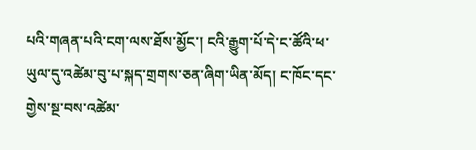པའི་གཞན་པའི་ངག་ལས་ཐོས་མྱོང་། ངའི་རྒྱུག་པོ་དེ་ང་ཚོའི་ཕ་ཡུལ་དུ་འཚེམ་བུ་པ་སྐད་གྲགས་ཅན་ཞིག་ཡིན་མོད། ང་ཁོང་དང་གྱེས་སྔ་བས་འཚེམ་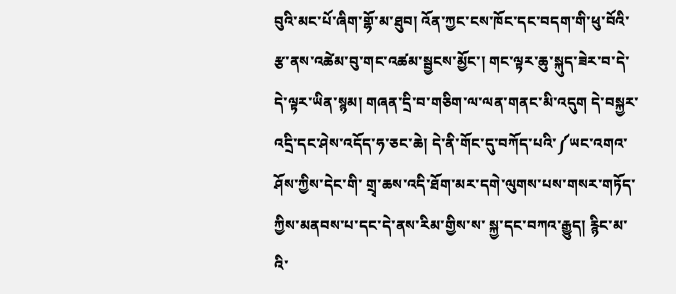བུའི་མང་པོ་ཞིག་གྷོ་མ་ཐུབ། འོན་ཀྱང་ངས་ཁོང་དང་བདག་གི་ཕུ་བོའི་རྩ་ནས་འཚེམ་བུ་གང་འཚམ་སྦྱངས་མྱོང་། གང་ལྟར་ཆུ་སྐུད་ཟེར་བ་དེ་དེ་ལྟར་ཡིན་སྙམ། གཞན་དྲི་བ་གཅིག་ལ་ལན་གནང་མི་འདུག དེ་བསྐྱར་འདྲི་དང་ཤེས་འདོད་ཧ་ཅང་ཆེ། དེ་ནི་གོང་དུ་བཀོད་པའི་༼ཡང་འགའ་ཤོས་ཀྱིས་དེང་གི་ གྲྭ་ཆས་འདི་ཐོག་མར་དགེ་ལུགས་པས་གསར་གཏོད་ཀྱིས་མནབས་པ་དང་དེ་ནས་རིམ་གྱིས་ས་ སྐྱ་དང་བཀའ་རྒྱུད། རྙིང་མ་འི་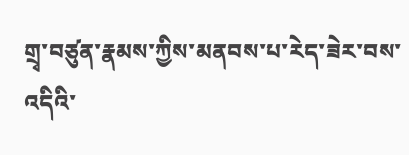གྲྭ་བཙུན་རྣམས་ཀྱིས་མནབས་པ་རེད་ཟེར་བས་འདིའི་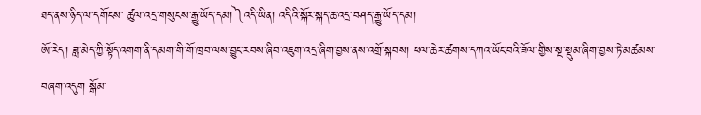ཐད་ནས་ཉིད་ལ་དགོངས་ ཚུལ་འདྲ་གསུངས་རྒྱུ་ཡོད་དམ།༽འདི་ཡིན། འདིའི་སྐོར་སྐད་ཆ་འདྲ་བཤད་རྒྱུ་ཡོད་དམ།
ཨོ་རེད། ཟླ་མེད་ཀྱི་སྟོད་འགག་ནི་དམག་གི་གོ་ཁྲབ་ལས་བྱུང་རབས་ཞིབ་འཇུག་འདྲ་ཞིག་བྱས་ནས་འགྲོ་སྐབས། ཕལ་ཆེར་ཚགས་དཀའ་ཡོང་བའི་ཟོལ་གྱིས་སྔ་སྡུམ་ཞིག་བྱས་ཏེ་མཚམས་བཞག་འདུག སྒོམ་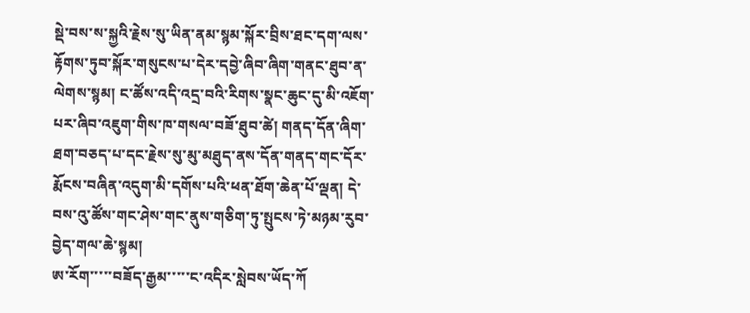སྡེ་བས་ས་སྐྱའི་རྗེས་སུ་ཡིན་ནམ་སྙམ་སྐོར་བྲིས་ཐང་དག་ལས་རྟོགས་ཏུབ་སྐོར་གསུངས་པ་དེར་དབྱེ་ཞིབ་ཞིག་གནང་ཐུབ་ན་ལེགས་སྙམ། ང་ཚོས་འདི་འདྲ་བའི་རིགས་སྣང་ཆུང་དུ་མི་འཇོག་པར་ཞིབ་འཇུག་གིས་ཁ་གསལ་བཟོ་ཐུབ་ཚེ། གནད་དོན་ཞིག་ཐག་བཅད་པ་དང་རྗེས་སུ་མུ་མཐུད་ནས་དོན་གནད་གང་དོར་རྨོངས་བཞིན་འདུག་མི་དགོས་པའི་ཕན་ཐོག་ཆེན་པོ་ལྡན། དེ་བས་འུ་ཚོས་གང་ཤེས་གང་ནུས་གཅིག་ཏུ་སྤུངས་ཏེ་མཉམ་རུབ་བྱེད་གལ་ཆེ་སྙམ།
ཨ་རོག་་་་་བཟོད་རྒྱམ་་་་་ང་འདིར་སླེབས་ཡོད་ཀོ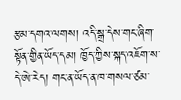རྩམ་དགའ་ལགས། འདི་སྒྲ་དེས་གང་ཞིག་སྟོན་གྱིན་ཡོད་དམ། ཁྱོད་ཀྱིས་སྐད་འཇོག་ས་དེ་ཨེ་རེད། གང་ན་ཡོད་ན་ཁ་གསལ་ཙམ་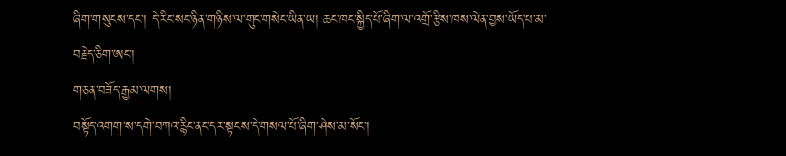ཞིག་གསུངས་དང་། དེ་རིང་སང་ཉིན་གཉིས་ལ་གུང་གསེང་ཡིན་ཡ། ཆང་ཁང་སྐྱིད་པོ་ཞིག་ལ་འགྲོ་རྩིས་ཁས་ལེན་བྱས་ཡོད་པ་མ་བརྗེད་ཅིག་ཨང་།
གཅན་བཟོད་རྒྱམ་ལགས།
བསྟོད་འགག་ས་དགེ་བཀའ་རྙིང་ནང་དར་སྟངས་དེ་གསལ་པོ་ཞིག་ཤེས་མ་སོང་།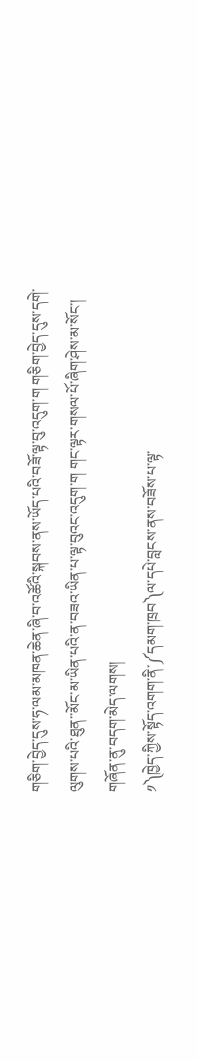གཅིག་བྱེད་དུས་ཧ་ལམ་མཁན་ཆེན་ཞི་བ་འཚོའི་སྐབས་ནས་ཡོད་པའི་བཟོ་ལྟ་བུ་འདུག་ག གཅིག་བྱེད་དུས་དགེ་ལུགས་པའི་ཐུན་་མོང་མ་ཡིན་པའི་ན་བཟའ་ཡིན་པ་ལྟ་བུའང་འདུག་ག གང་ལྟར་གསལ་པོ་ཞིག་ཤེས་མ་སོང་།
གཞོན་ནུ་བདག་མེད་ལགས།
༡༽ཁྱེད་ཀྱིས་སྟོད་འགག་ནི་༼དམག་ཁྲབ༽ལ་དཔེ་བླངས་ནས་བཟོས་པ་ལྟ་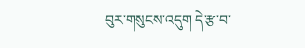བུར་གསུངས་འདུག དེ་རྩ་བ་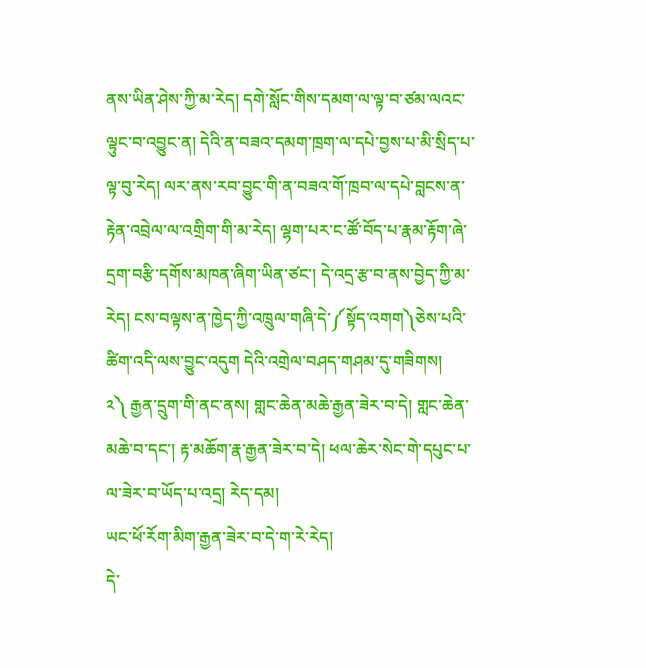ནས་ཡིན་ཤེས་ཀྱི་མ་རེད། དགེ་སློང་གིས་དམག་ལ་ལྟ་བ་ཙམ་ལའང་ལྟུང་བ་འབྱུང་ན། དེའི་ན་བཟའ་དམག་ཁྲག་ལ་དཔེ་བྱས་པ་མི་སྲིད་པ་ལྟ་བུ་རེད། ལར་ནས་རབ་བྱུང་གི་ན་བཟའ་གོ་ཁྲབ་ལ་དཔེ་བླངས་ན་རྟེན་འབྲེལ་ལ་འགྲིག་གི་མ་རེད། ལྷག་པར་ང་ཚོ་བོད་པ་རྣམ་རྟོག་ཞེ་དྲག་བརྩི་དགོས་མཁན་ཞིག་ཡིན་ཙང་། དེ་འདྲ་རྩ་བ་ནས་བྱེད་ཀྱི་མ་རེད། ངས་བལྟས་ན་ཁྱེད་ཀྱི་འཁྲུལ་གཞི་དེ་༼སྟོད་འགག༽ཅེས་པའི་ཚིག་འདི་ལས་བྱུང་འདུག དེའི་འགྲེལ་བཤད་གཤམ་དུ་གཟིགས།
༢༽ རྒྱན་དྲུག་གི་ནང་ནས། གླང་ཆེན་མཆེ་རྒྱན་ཟེར་བ་དེ། གླང་ཆེན་མཆེ་བ་དང་། རྟ་མཆོག་རྣ་རྒྱན་ཟེར་བ་དེ། ཕལ་ཆེར་སེང་གེ་དཔུང་པ་ལ་ཟེར་བ་ཡོད་པ་འདྲ། རེད་དམ།
ཡང་ཕོ་རོག་མིག་རྒྱན་ཟེར་བ་དེ་ག་རེ་རེད།
དེ་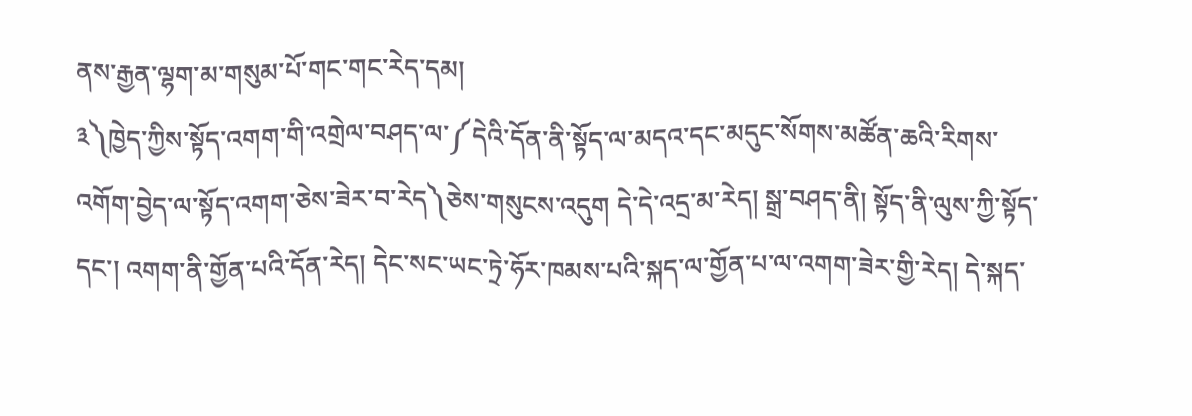ནས་རྒྱན་ལྷག་མ་གསུམ་པོ་གང་གང་རེད་དམ།
༣༽ཁྱེད་ཀྱིས་སྟོད་འགག་གི་འགྲེལ་བཤད་ལ་༼དེའི་དོན་ནི་སྟོད་ལ་མདའ་དང་མདུང་སོགས་མཚོན་ཆའི་རིགས་འགོག་བྱེད་ལ་སྟོད་འགག་ཅེས་ཟེར་བ་རེད༽ཅེས་གསུངས་འདུག དེ་དེ་འདྲ་མ་རེད། སྒྲ་བཤད་ནི། སྟོད་ནི་ལུས་ཀྱི་སྟོད་དང་། འགག་ནི་གྱོན་པའི་དོན་རེད། དེང་སང་ཡང་ཏྲེ་ཧོར་ཁམས་པའི་སྐད་ལ་གྱོན་པ་ལ་འགག་ཟེར་གྱི་རེད། དེ་སྐད་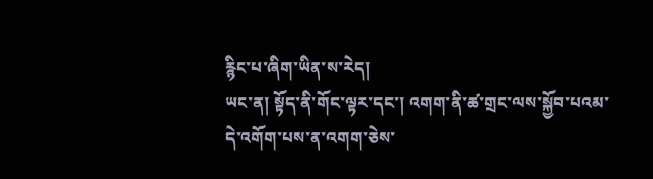རྙིང་པ་ཞིག་ཡིན་ས་རེད།
ཡང་ན། སྟོད་ནི་གོང་ལྟར་དང་། འགག་ནི་ཚ་གྲང་ལས་སྐྱོབ་པའམ་དེ་འགོག་པས་ན་འགག་ཅེས་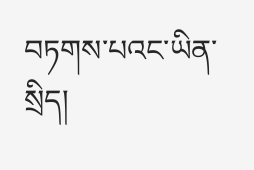བཏགས་པའང་ཡིན་སྲིད།